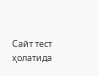Сайт тест ҳолатида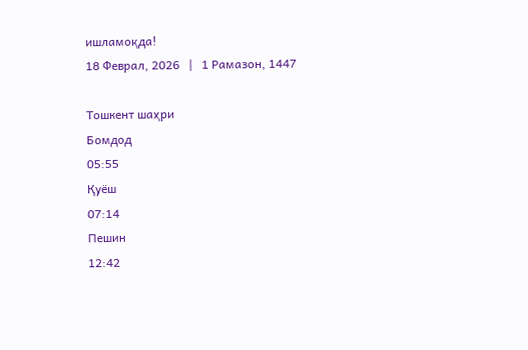ишламоқда!
18 Феврал, 2026   |   1 Рамазон, 1447

Тошкент шаҳри
Бомдод
05:55
Қуёш
07:14
Пешин
12:42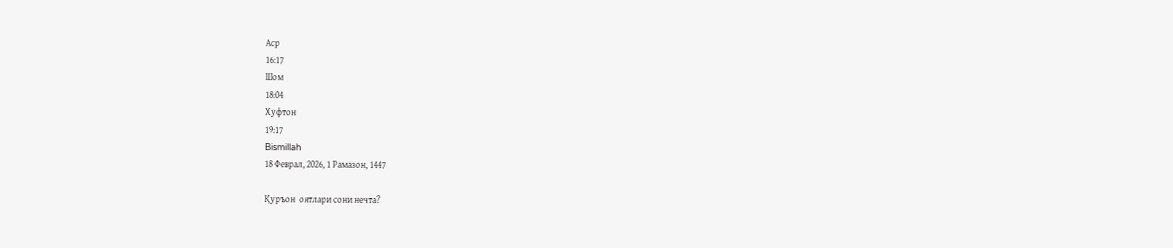Аср
16:17
Шом
18:04
Хуфтон
19:17
Bismillah
18 Феврал, 2026, 1 Рамазон, 1447

Қуръон  оятлари сони нечта?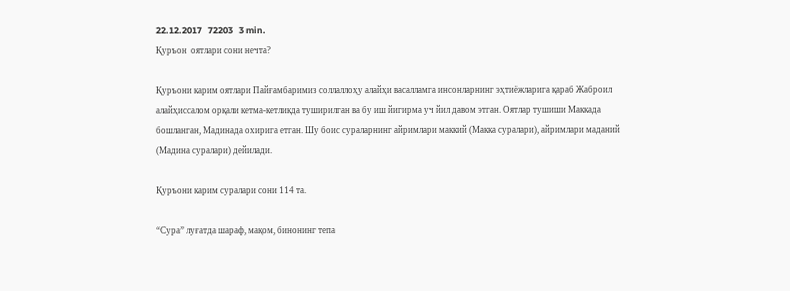22.12.2017   72203   3 min.
Қуръон  оятлари сони нечта?

Қуръони карим оятлари Пайғамбаримиз соллаллоҳу алайҳи васалламга инсонларнинг эҳтиёжларига қараб Жаброил алайҳиссалом орқали кетма-кетликда туширилган ва бу иш йигирма уч йил давом этган. Оятлар тушиши Маккада бошланган, Мадинада охирига етган. Шу боис сураларнинг айримлари маккий (Макка суралари), айримлари маданий (Мадина суралари) дейилади.

Қуръони карим суралари сони 114 та.

“Сура” луғатда шараф, мақом, бинонинг тепа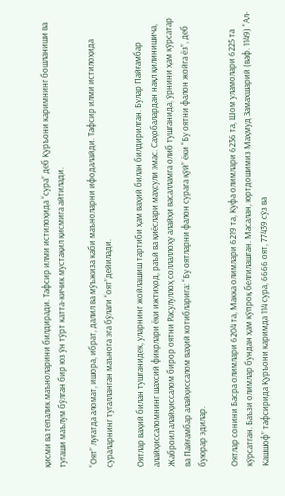қисми ва тепалик маъноларини билдиради. Тафсир илми истилоҳида “сура” деб Қуръони каримнинг бошланиши ва тугаши маълум бўлган бир юз ўн тўрт катта-кичик мустақил қисмига айтилади.

“Оят” луғатда аломат, ишора, ибрат, далил ва мўъжиза каби маъноларни ифодалайди. Тафсир илми истилоҳида сураларнинг тугалланган маънога эга бўлаги “оят”дейилади.

Оятлар ваҳий билан тушганидек, уларнинг жойлашиш тартиби ҳам ваҳий билан билдирилган. Булар Пайғамбар алайҳиссаломнинг шахсий фикрлари ёки ижтиҳод, раъй ва қиёслари маҳсули эмас. Саҳобалардан нақл қилинишича, Жаброил алайҳиссалом бирор оятни Расулуллоҳ соллаллоҳу алайҳи васалламга олиб тушганида, ўрнини ҳам кўрсатар ва Пайғамбар алайҳиссалом ваҳий котибларига: “Бу оятларни фалон сурага қўй” ёки “Бу оятни фалон жойга ёз”, деб буюрар эдилар.

Оятлар сонини Басра олимлари 6204 та, Макка олимлари 6219 та, Куфа олимлари 6236 та, Шом уламолари 6225 та кўрсатган. Баъзи олимлар бундан ҳам кўпроқ белгилашган. Масалан, юртдошимиз Маҳмуд Замахшарий (ваф. 1149) “Ал-Кашшоф” тафсирида Қуръони каримда 114 сура, 6666 оят, 77439 сўз ва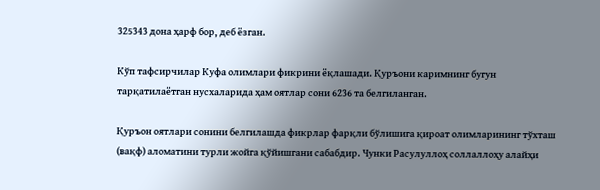325343 дона ҳарф бор, деб ёзган.

Кўп тафсирчилар Куфа олимлари фикрини ёқлашади. Қуръони каримнинг бугун тарқатилаётган нусхаларида ҳам оятлар сони 6236 та белгиланган.

Қуръон оятлари сонини белгилашда фикрлар фарқли бўлишига қироат олимларининг тўхташ (вақф) аломатини турли жойга қўйишгани сабабдир. Чунки Расулуллоҳ соллаллоҳу алайҳи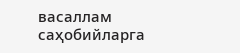васаллам саҳобийларга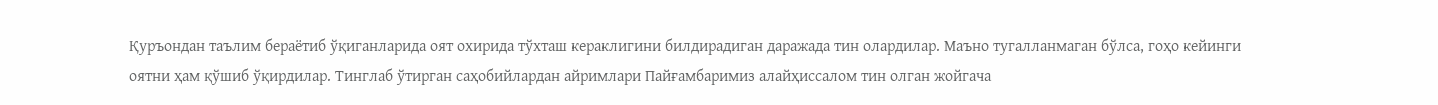Қуръондан таълим бераётиб ўқиганларида оят охирида тўхташ кераклигини билдирадиган даражада тин олардилар. Маъно тугалланмаган бўлса, гоҳо кейинги оятни ҳам қўшиб ўқирдилар. Тинглаб ўтирган саҳобийлардан айримлари Пайғамбаримиз алайҳиссалом тин олган жойгача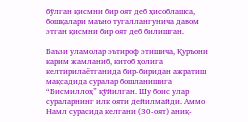бўлган қисмни бир оят деб ҳисоблашса, бошқалари маъно тугаллангунича давом этган қисмни бир оят деб билишган.

Баъзи уламолар эътироф этишича, Қуръони карим жамланиб, китоб ҳолига келтирилаётганида бир-биридан ажратиш мақсадида суралар бошланишига “Бисмиллоҳ” қўйилган. Шу боис улар сураларнинг илк ояти дейилмайди. Аммо Намл сурасида келгани (30-оят) аниқ-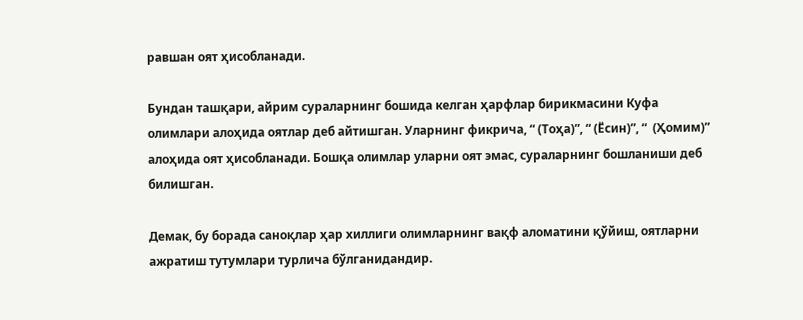равшан оят ҳисобланади.

Бундан ташқари, айрим сураларнинг бошида келган ҳарфлар бирикмасини Куфа олимлари алоҳида оятлар деб айтишган. Уларнинг фикрича, “ (Тоҳа)”, “ (Ёсин)”, “  (Ҳомим)” алоҳида оят ҳисобланади. Бошқа олимлар уларни оят эмас, сураларнинг бошланиши деб билишган.

Демак, бу борада саноқлар ҳар хиллиги олимларнинг вақф аломатини қўйиш, оятларни ажратиш тутумлари турлича бўлганидандир.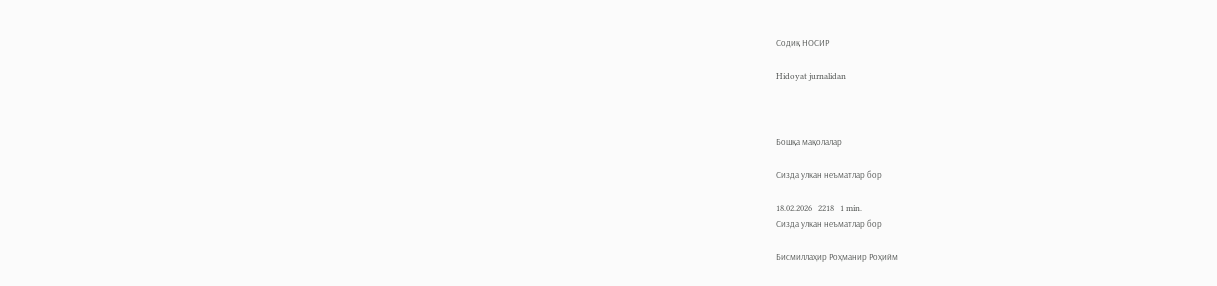Содиқ НОСИР

Hidoyat jurnalidan



Бошқа мақолалар

Сизда улкан неъматлар бор

18.02.2026   2218   1 min.
Сизда улкан неъматлар бор

Бисмиллаҳир Роҳманир Роҳийм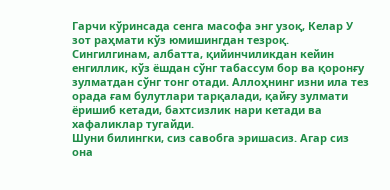Гарчи кўринсада сенга масофа энг узоқ, Келар У зот раҳмати кўз юмишингдан тезроқ.
Сингилгинам, албатта, қийинчиликдан кейин енгиллик, кўз ёшдан сўнг табассум бор ва қоронғу зулматдан сўнг тонг отади. Аллоҳнинг изни ила тез орада ғам булутлари тарқалади, қайғу зулмати ёришиб кетади, бахтсизлик нари кетади ва хафаликлар тугайди.
Шуни билингки, сиз савобга эришасиз. Агар сиз она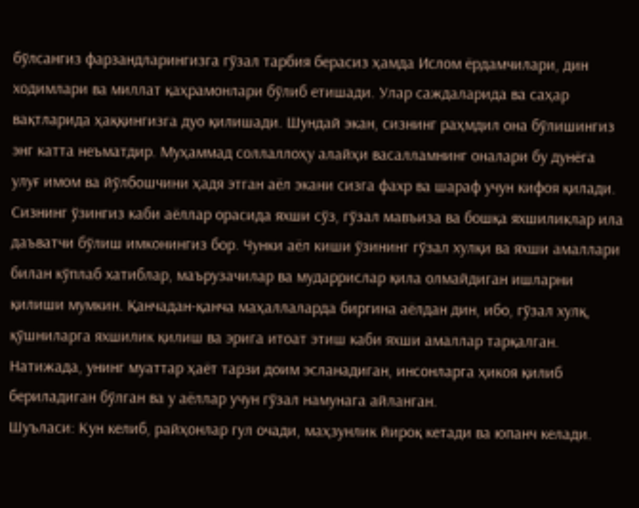бўлсангиз фарзандларингизга гўзал тарбия берасиз ҳамда Ислом ёрдамчилари, дин ходимлари ва миллат қаҳрамонлари бўлиб етишади. Улар саждаларида ва саҳар вақтларида ҳаққингизга дуо қилишади. Шундай экан, сизнинг раҳмдил она бўлишингиз энг катта неъматдир. Муҳаммад соллаллоҳу алайҳи васалламнинг оналари бу дунёга улуғ имом ва йўлбошчини ҳадя этган аёл экани сизга фахр ва шараф учун кифоя қилади.
Сизнинг ўзингиз каби аёллар орасида яхши сўз, гўзал мавъиза ва бошқа яхшиликлар ила даъватчи бўлиш имконингиз бор. Чунки аёл киши ўзининг гўзал хулқи ва яхши амаллари билан кўплаб хатиблар, маърузачилар ва мударрислар қила олмайдиган ишларни қилиши мумкин. Қанчадан-қанча маҳаллаларда биргина аёлдан дин, ибо, гўзал хулқ, қўшниларга яхшилик қилиш ва эрига итоат этиш каби яхши амаллар тарқалган. Натижада, унинг муаттар ҳаёт тарзи доим эсланадиган, инсонларга ҳикоя қилиб бериладиган бўлган ва у аёллар учун гўзал намунага айланган.
Шуъласи: Кун келиб, райҳонлар гул очади, маҳзунлик йироқ кетади ва юпанч келади.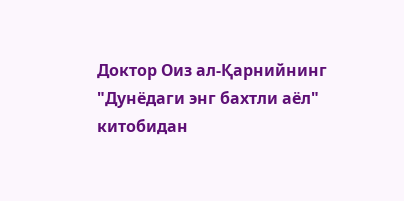Доктор Оиз ал-Қарнийнинг
"Дунёдаги энг бахтли аёл" китобидан